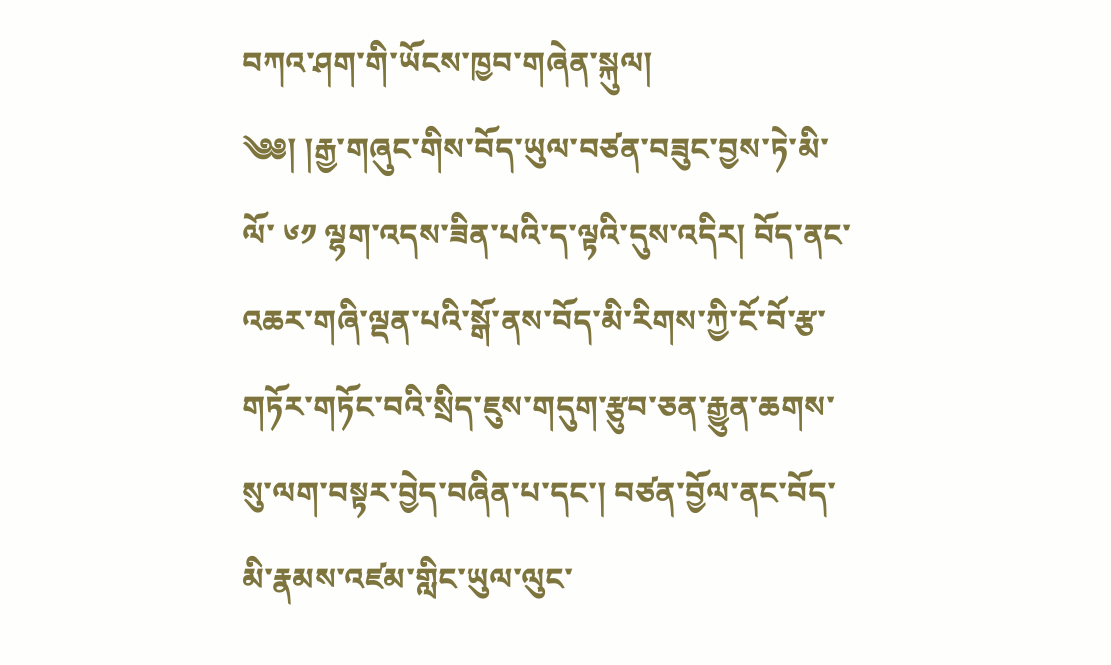བཀའ་ཤག་གི་ཡོངས་ཁྱབ་གཞེན་སྐུལ།
༄༅། །རྒྱ་གཞུང་གིས་བོད་ཡུལ་བཙན་བཟུང་བྱས་ཏེ་མི་ལོ་ ༦༡ ལྷག་འདས་ཟིན་པའི་ད་ལྟའི་དུས་འདིར། བོད་ནང་འཆར་གཞི་ལྡན་པའི་སྒོ་ནས་བོད་མི་རིགས་ཀྱི་ངོ་བོ་རྩ་གཏོར་གཏོང་བའི་སྲིད་ཇུས་གདུག་རྩུབ་ཅན་རྒྱུན་ཆགས་སུ་ལག་བསྟར་བྱེད་བཞིན་པ་དང་། བཙན་བྱོལ་ནང་བོད་མི་རྣམས་འཛམ་གླིང་ཡུལ་ལུང་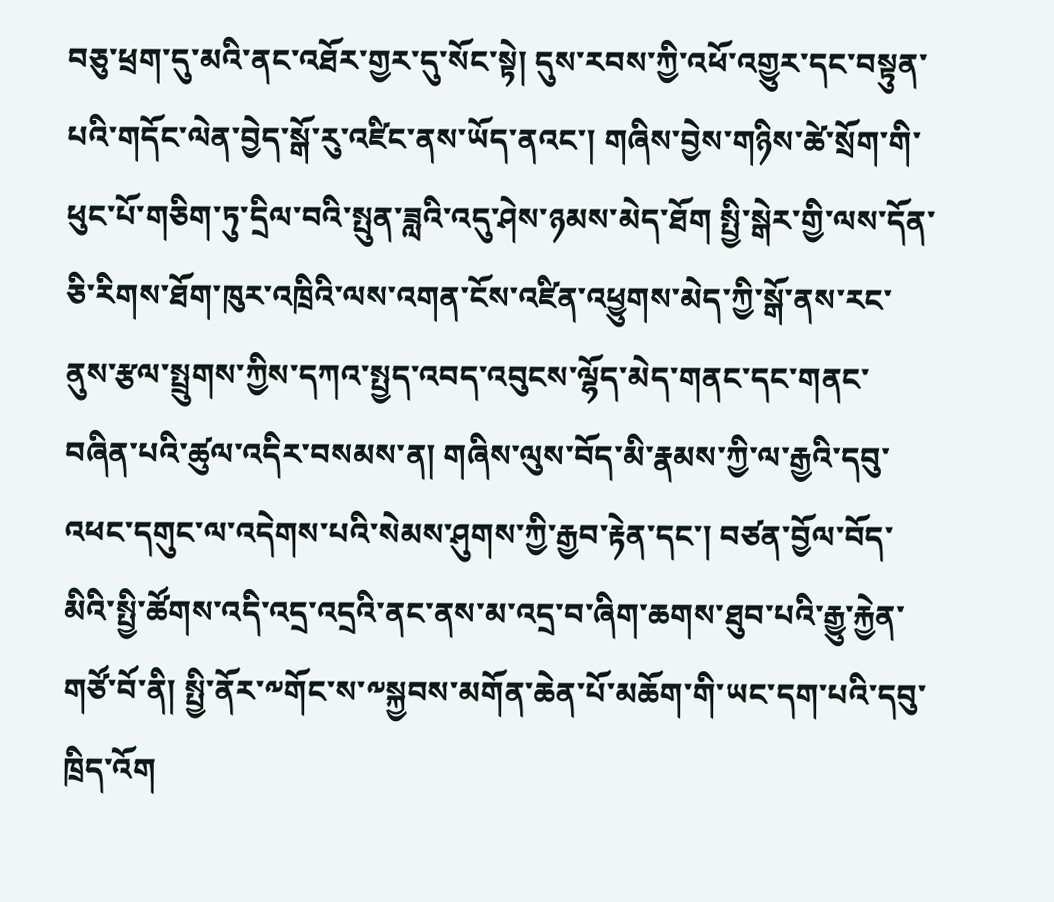བཅུ་ཕྲག་དུ་མའི་ནང་འཐོར་གྱར་དུ་སོང་སྟེ། དུས་རབས་ཀྱི་འཕོ་འགྱུར་དང་བསྟུན་པའི་གདོང་ལེན་བྱེད་སྒོ་རུ་འཛིང་ནས་ཡོད་ནའང་། གཞིས་བྱེས་གཉིས་ཚེ་སྲོག་གི་ཕུང་པོ་གཅིག་ཏུ་དྲིལ་བའི་སྤུན་ཟླའི་འདུ་ཤེས་ཉམས་མེད་ཐོག སྤྱི་སྒེར་གྱི་ལས་དོན་ཅི་རིགས་ཐོག་ཁུར་འཁྲིའི་ལས་འགན་ངོས་འཛིན་འཕྱུགས་མེད་ཀྱི་སྒོ་ནས་རང་ནུས་རྩལ་སྤྲུགས་ཀྱིས་དཀའ་སྤྱད་འབད་འབུངས་ལྷོད་མེད་གནང་དང་གནང་བཞིན་པའི་ཚུལ་འདིར་བསམས་ན། གཞིས་ལུས་བོད་མི་རྣམས་ཀྱི་ལ་རྒྱའི་དབུ་འཕང་དགུང་ལ་འདེགས་པའི་སེམས་ཤུགས་ཀྱི་རྒྱབ་རྟེན་དང་། བཙན་བྱོལ་བོད་མིའི་སྤྱི་ཚོགས་འདི་འདྲ་འདྲའི་ནང་ནས་མ་འདྲ་བ་ཞིག་ཆགས་ཐུབ་པའི་རྒྱུ་རྐྱེན་གཙོ་བོ་ནི། སྤྱི་ནོར་༸གོང་ས་༸སྐྱབས་མགོན་ཆེན་པོ་མཆོག་གི་ཡང་དག་པའི་དབུ་ཁྲིད་འོག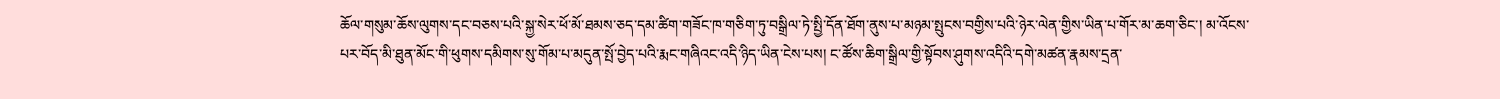ཆོལ་གསུམ་ཆོས་ལུགས་དང་བཅས་པའི་སྐྱ་སེར་ཕོ་མོ་ཐམས་ཅད་དམ་ཚིག་གཟོང་ཁ་གཅིག་ཏུ་བསྒྲིལ་ཏེ་སྤྱི་དོན་ཐོག་ནུས་པ་མཉམ་སྤུངས་བགྱིས་པའི་ཉེར་ལེན་གྱིས་ཡིན་པ་གོར་མ་ཆག་ཅིང་། མ་འོངས་པར་བོད་མི་ཐུན་མོང་གི་ཕུགས་དམིགས་སུ་གོམ་པ་མདུན་སྤོ་བྱེད་པའི་རྨང་གཞིའང་འདི་ཉིད་ཡིན་ངེས་པས། ང་ཚོས་ཆིག་སྒྲིལ་གྱི་སྟོབས་ཤུགས་འདིའི་དགེ་མཚན་རྣམས་དྲན་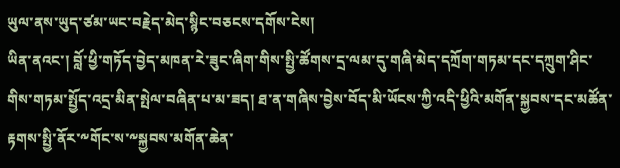ཡུལ་ནས་ཡུད་ཙམ་ཡང་བརྗེད་མེད་སྙིང་བཅངས་དགོས་ངེས།
ཡིན་ནའང་། བློ་ཕྱི་གཏོད་བྱེད་མཁན་རེ་ཟུང་ཞིག་གིས་སྤྱི་ཚོགས་དྲ་ལམ་དུ་གཞི་མེད་དཀྲོག་གཏམ་དང་དཀྲུག་ཤིང་གིས་གཏམ་སྤྱོད་འདྲ་མིན་སྤེལ་བཞིན་པ་མ་ཟད། ཐ་ན་གཞིས་བྱེས་བོད་མི་ཡོངས་ཀྱི་འདི་ཕྱིའི་མགོན་སྐྱབས་དང་མཚོན་རྟགས་སྤྱི་ནོར་༸གོང་ས་༸སྐྱབས་མགོན་ཆེན་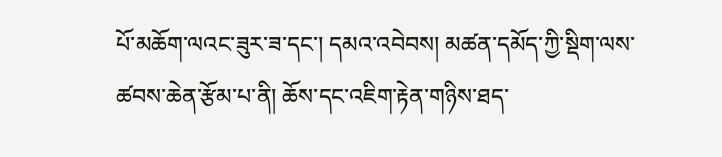པོ་མཆོག་ལའང་ཟུར་ཟ་དང་། དམའ་འབེབས། མཚན་དམོད་ཀྱི་སྡིག་ལས་ཚབས་ཆེན་རྩོམ་པ་ནི། ཆོས་དང་འཇིག་རྟེན་གཉིས་ཐད་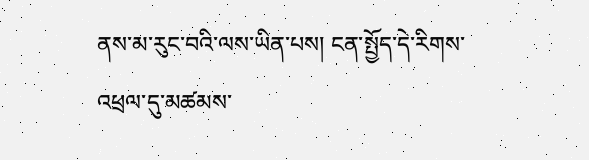ནས་མ་རུང་བའི་ལས་ཡིན་པས། ངན་སྤྱོད་དེ་རིགས་འཕྲལ་དུ་མཚམས་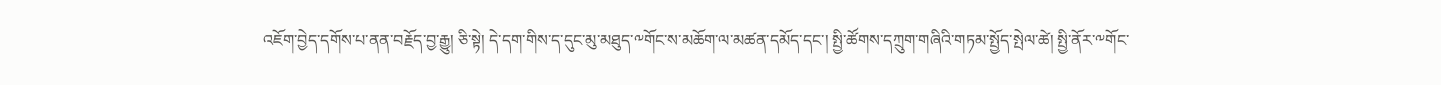འཇོག་བྱེད་དགོས་པ་ནན་བརྗོད་བྱ་རྒྱུ། ཅི་སྟེ། དེ་དག་གིས་ད་དུང་མུ་མཐུད་༸གོང་ས་མཆོག་ལ་མཚན་དམོད་དང་། སྤྱི་ཚོགས་དཀྲུག་གཞིའི་གཏམ་སྤྱོད་སྤེལ་ཚེ། སྤྱི་ནོར་༸གོང་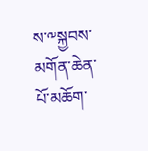ས་༸སྐྱབས་མགོན་ཆེན་པོ་མཆོག་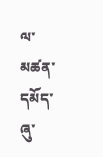ལ་མཚན་དམོད་ཞུ་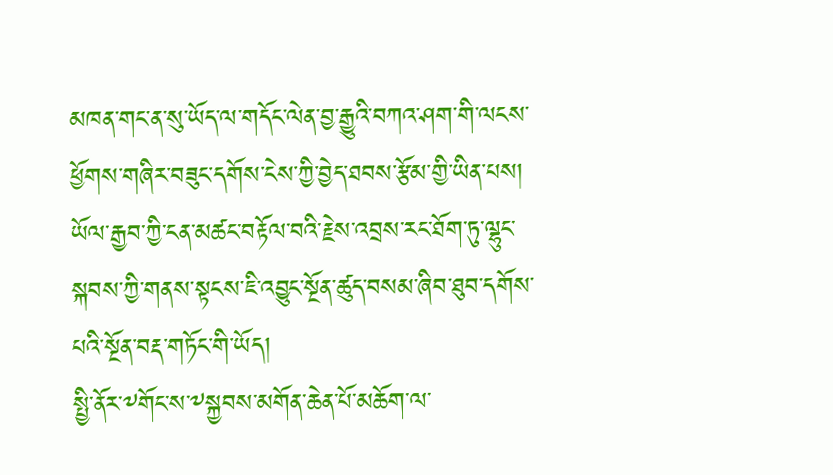མཁན་གང་ན་སུ་ཡོད་ལ་གདོང་ལེན་བྱ་རྒྱུའི་བཀའ་ཤག་གི་ལངས་ཕྱོགས་གཞིར་བཟུང་དགོས་ངེས་ཀྱི་བྱེད་ཐབས་རྩོམ་གྱི་ཡིན་པས། ཡོལ་རྒྱབ་ཀྱི་ངན་མཚང་བརྟོལ་བའི་རྗེས་འབྲས་རང་ཐོག་ཏུ་ལྷུང་སྐབས་ཀྱི་གནས་སྟངས་ཇི་འབྱུང་སྔོན་ཚུད་བསམ་ཞིབ་ཐུབ་དགོས་པའི་སྔོན་བརྡ་གཏོང་གི་ཡོད།
སྤྱི་ནོར་༸གོང་ས་༸སྐྱབས་མགོན་ཆེན་པོ་མཆོག་ལ་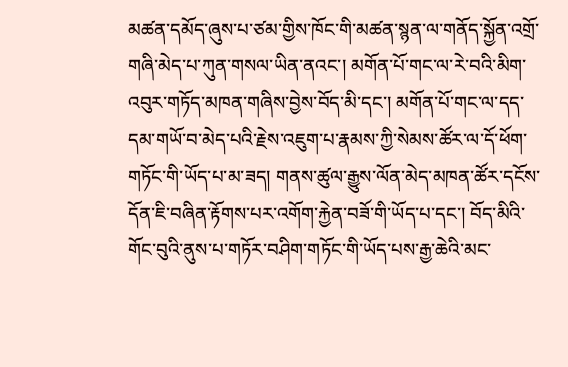མཚན་དམོད་ཞུས་པ་ཙམ་གྱིས་ཁོང་གི་མཚན་སྙན་ལ་གནོད་སྐྱོན་འགྲོ་གཞི་མེད་པ་ཀུན་གསལ་ཡིན་ནའང་། མགོན་པོ་གང་ལ་རེ་བའི་མིག་འབུར་གཏོད་མཁན་གཞིས་བྱེས་བོད་མི་དང་། མགོན་པོ་གང་ལ་དད་དམ་གཡོ་བ་མེད་པའི་རྗེས་འཇུག་པ་རྣམས་ཀྱི་སེམས་ཚོར་ལ་དོ་ཕོག་གཏོང་གི་ཡོད་པ་མ་ཟད། གནས་ཚུལ་རྒྱུས་ལོན་མེད་མཁན་ཚོར་དངོས་དོན་ཇི་བཞིན་རྟོགས་པར་འགོག་རྐྱེན་བཟོ་གི་ཡོད་པ་དང་། བོད་མིའི་གོང་བུའི་ནུས་པ་གཏོར་བཤིག་གཏོང་གི་ཡོད་པས་རྒྱ་ཆེའི་མང་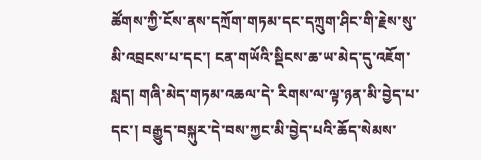ཚོགས་ཀྱི་ངོས་ནས་དཀྲོག་གཏམ་དང་དཀྲུག་ཤིང་གི་རྗེས་སུ་མི་འབྲངས་པ་དང་། ངན་གཡོའི་སྡིངས་ཆ་ཡ་མེད་དུ་འཇོག་སླད། གཞི་མེད་གཏམ་འཆལ་དེ་ རིགས་ལ་ལྟ་ཉན་མི་བྱེད་པ་དང་། བརྒྱུད་བསྐུར་དེ་བས་ཀྱང་མི་བྱེད་པའི་ཆོད་སེམས་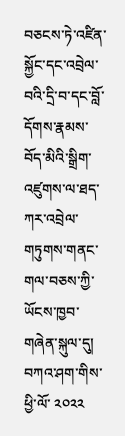བཅངས་ཏེ་འཛིན་སྐྱོང་དང་འབྲེལ་བའི་དྲི་བ་དང་བློ་དོགས་རྣམས་བོད་མིའི་སྒྲིག་འཛུགས་ལ་ཐད་ཀར་འབྲེལ་གཏུགས་གནང་གལ་བཅས་ཀྱི་ཡོངས་ཁྱབ་གཞེན་སྐུལ་དུ། བཀའ་ཤག་གིས་ཕྱི་ལོ་ ༢༠༢༢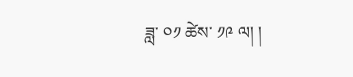ཟླ་ ༠༡ ཚེས་ ༡༩ ལ། །